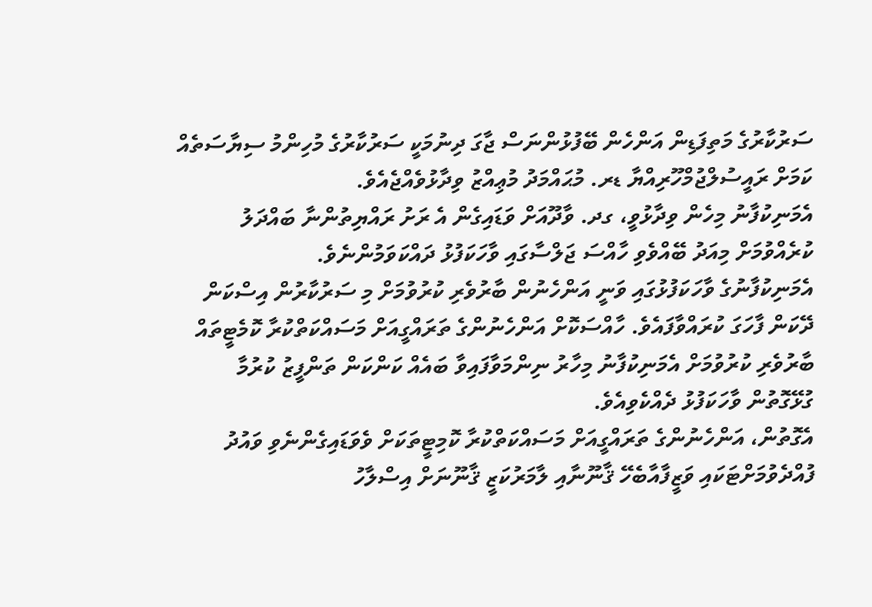ސަރުކާރުގެ މަތިފަޑިން އަންހެން ބޭފުޅުންނަސް ޖާގަ ދިނުމަކީ ސަރުކާރުގެ މުހިންމު ސިޔާސަތެއް ކަމަށް ރައީސުލްޖުމްހޫރިއްޔާ ޑރ. މުޙައްމަދު މުޢިއްޒު ވިދާޅުވެއްޖެއެވެ.
އެމަނިކުފާނު މިހެން ވިދާޅުވީ، ގދ. ވާދޫއަށް ވަޑައިގެން އެ ރަށު ރައްޔިތުންނާ ބައްދަލު ކުރެއްވުމަށް މިއަދު ބޭއްވެވި ހާއްސަ ޖަލްސާގައި ވާހަކަފުޅު ދައްކަވަމުންނެވެ.
އެމަނިކުފާނުގެ ވާހަކަފުޅުގައި ވަނީ އަންހެނުން ބާރުވެރި ކުރުވުމަށް މި ސަރުކާރުން އިސްކަން ދޭކަން ފާހަގަ ކުރައްވާފައެވެ. ހާއްސަކޮށް އަންހެނުންގެ ތަރައްގީއަށް މަސައްކަތްކުރާ ކޮމެޓީތައް ބާރުވެރި ކުރުވުމަށް އެމަނިކުފާނު މިހާރު ނިންމަވާފައިވާ ބައެއް ކަންކަން ތަންފީޒު ކުރުމާ ގުޅޭގޮތުން ވާހަކަފުޅު ދެއްކެވިއެވެ.
އެގޮތުން، އަންހެނުންގެ ތަރައްގީއަށް މަސައްކަތްކުރާ ކޮމިޓީތަކަށް ވެވަޑައިގެންނެވި ވައުދު ފުއްދެވުމަށްޓަކައި ވަޒީފާއާބެހޭ ޤާނޫނާއި ލާމަރުކަޒީ ޤާނޫނަށް އިސްލާހު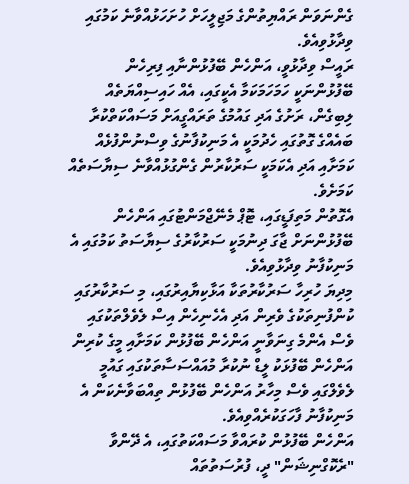ގެންނަވަން ރައްޔިތުންގެ މަޖިލީހަށް ހުށަހަޅުއްވާނެ ކަމުގައި ވިދާޅުވިއެވެ.
ރައީސް ވިދާޅުވީ، އަންހެން ބޭފުޅުންނާއި ފިރިހެން ބޭފުޅުންނަކީ ހަމަހަމަކަމާ އެކީގައި، އެއް ހައިސިއްޔަތެއް ލިބިގެން، ރަށުގެ އަދި ގައުމުގެ ތަރައްގީއަށް މަސައްކަތްކުރާ ބައެއްގެ ގޮތުގައި ހެދުމަކީ އެ މަނިކުފާނުގެ ވިސްނުންފުޅެއް ކަމަށާއި އަދި އެކަމަކީ ސަރުކާރުން ގެންގުޅުއްވާނެ ސިޔާސަތެއް ކަމަށެވެ.
އެގޮތުން މަތިފަޑީގައި، ޓޮޕް މެނޭޖްމަންޓުގައި އަންހެން ބޭފުޅުންނަށް ޖާގަ ދިނުމަކީ ސަރުކާރުގެ ސިޔާސަތު ކަމުގައި އެ މަނިކުފާނު ވިދާޅުވިއެވެ.
މިދިޔަ ހުރިހާ ސަރުކާރުތަކާ އަޅާކިޔާއިރުގައި، މި ސަރުކާރުގައި ކުންފުނިތަކުގެ ވެރިން އަދި އެހެނިހެން އިސް ލެވެލްތަކުގައި ވެސް އެންމެ ގިނަވާނީ އަންހެން ބޭފުޅުން ކަމަށާއި މީގެ ކުރިން އަންހެން ބޭފުޅަކު ލީޑް ނުކުރާ މުއައްސަސާތަކުގައި ގައުމީ ލެވެލްގައި ވެސް މިހާރު އަންހެން ބޭފުޅުން ތިއްބަވާނެކަން އެ މަނިކުފާނު ފާހަގަކުރެއްވިއެވެ.
އަންހެން ބޭފުޅުން ކުރައްވާ މަސައްކަތުގައި، އެ ދޭންވާ "ރެކޮގްނިޝަން" ދީ، ފުރުސަތުތައް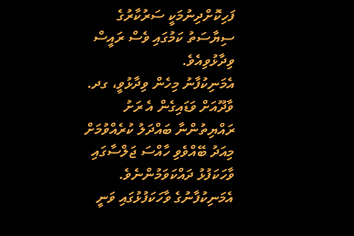ފަހިކޮށްދިނުމަކީ ސަރުކާރުގެ ސިޔާސަތު ކަމުގައި ވެސް ރައީސް ވިދާޅުވިއެވެ.
އެމަނިކުފާނު މިހެން ވިދާޅުވީ، ގދ. ވާދޫއަށް ވަޑައިގެން އެ ރަށު ރައްޔިތުންނާ ބައްދަލު ކުރެއްވުމަށް މިއަދު ބޭއްވެވި ހާއްސަ ޖަލްސާގައި ވާހަކަފުޅު ދައްކަވަމުންނެވެ.
އެމަނިކުފާނުގެ ވާހަކަފުޅުގައި ވަނީ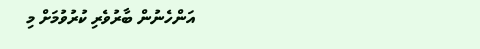އަންހެނުން ބާރުވެރި ކުރުވުމަށް މި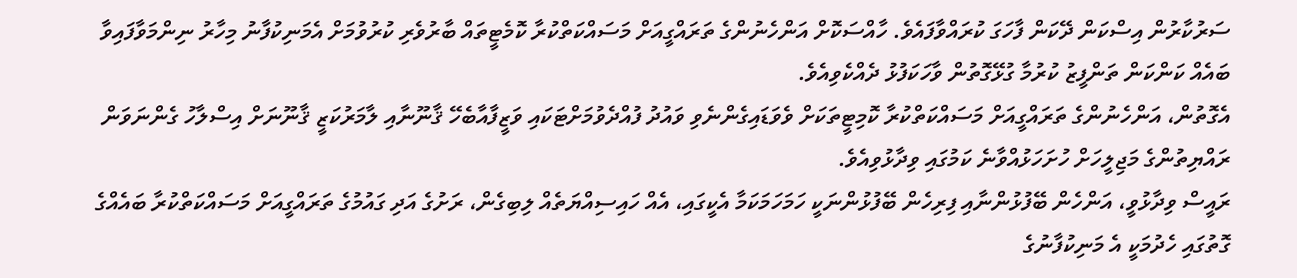ސަރުކާރުން އިސްކަން ދޭކަން ފާހަގަ ކުރައްވާފައެވެ. ހާއްސަކޮށް އަންހެނުންގެ ތަރައްގީއަށް މަސައްކަތްކުރާ ކޮމެޓީތައް ބާރުވެރި ކުރުވުމަށް އެމަނިކުފާނު މިހާރު ނިންމަވާފައިވާ ބައެއް ކަންކަން ތަންފީޒު ކުރުމާ ގުޅޭގޮތުން ވާހަކަފުޅު ދެއްކެވިއެވެ.
އެގޮތުން، އަންހެނުންގެ ތަރައްގީއަށް މަސައްކަތްކުރާ ކޮމިޓީތަކަށް ވެވަޑައިގެންނެވި ވައުދު ފުއްދެވުމަށްޓަކައި ވަޒީފާއާބެހޭ ޤާނޫނާއި ލާމަރުކަޒީ ޤާނޫނަށް އިސްލާހު ގެންނަވަން ރައްޔިތުންގެ މަޖިލީހަށް ހުށަހަޅުއްވާނެ ކަމުގައި ވިދާޅުވިއެވެ.
ރައީސް ވިދާޅުވީ، އަންހެން ބޭފުޅުންނާއި ފިރިހެން ބޭފުޅުންނަކީ ހަމަހަމަކަމާ އެކީގައި، އެއް ހައިސިއްޔަތެއް ލިބިގެން، ރަށުގެ އަދި ގައުމުގެ ތަރައްގީއަށް މަސައްކަތްކުރާ ބައެއްގެ ގޮތުގައި ހެދުމަކީ އެ މަނިކުފާނުގެ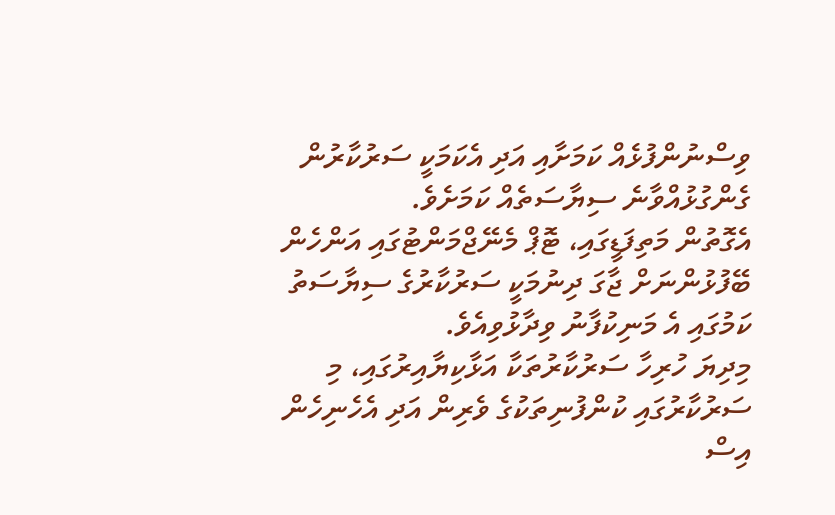ވިސްނުންފުޅެއް ކަމަށާއި އަދި އެކަމަކީ ސަރުކާރުން ގެންގުޅުއްވާނެ ސިޔާސަތެއް ކަމަށެވެ.
އެގޮތުން މަތިފަޑީގައި، ޓޮޕް މެނޭޖްމަންޓުގައި އަންހެން ބޭފުޅުންނަށް ޖާގަ ދިނުމަކީ ސަރުކާރުގެ ސިޔާސަތު ކަމުގައި އެ މަނިކުފާނު ވިދާޅުވިއެވެ.
މިދިޔަ ހުރިހާ ސަރުކާރުތަކާ އަޅާކިޔާއިރުގައި، މި ސަރުކާރުގައި ކުންފުނިތަކުގެ ވެރިން އަދި އެހެނިހެން އިސް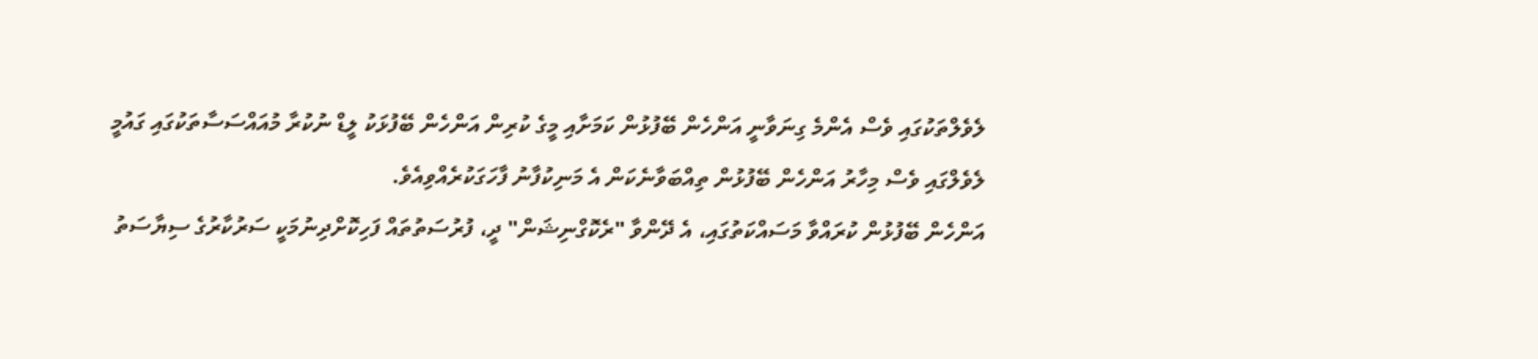ލެވެލްތަކުގައި ވެސް އެންމެ ގިނަވާނީ އަންހެން ބޭފުޅުން ކަމަށާއި މީގެ ކުރިން އަންހެން ބޭފުޅަކު ލީޑް ނުކުރާ މުއައްސަސާތަކުގައި ގައުމީ ލެވެލްގައި ވެސް މިހާރު އަންހެން ބޭފުޅުން ތިއްބަވާނެކަން އެ މަނިކުފާނު ފާހަގަކުރެއްވިއެވެ.
އަންހެން ބޭފުޅުން ކުރައްވާ މަސައްކަތުގައި، އެ ދޭންވާ "ރެކޮގްނިޝަން" ދީ، ފުރުސަތުތައް ފަހިކޮށްދިނުމަކީ ސަރުކާރުގެ ސިޔާސަތު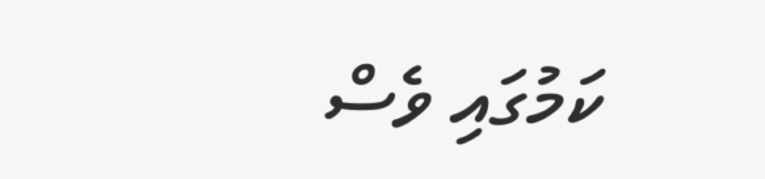ކަމުގައި ވެސް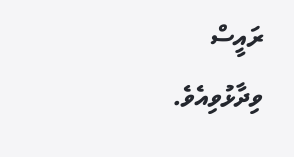ރައީސް ވިދާޅުވިއެވެ.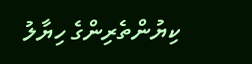ކިޔުންތެރިންގެ ހިޔާލު